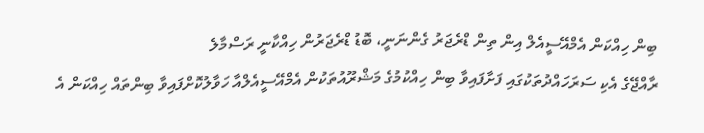ބިން ހިއްކަން އެމްއޭސީއެލް އިން ތިން ޑްރެޖަރު ގެންނަނީ، ބޮޑު ޑްރެޖަރުން ހިއްކާނީ ރަސްމާލެ
ރާއްޖޭގެ އެކި ސަރަހައްދުތަކުގައި ފަށާފައިވާ ބިން ހިއްކުމުގެ މަޝްރޫއުތަކުން އެމްއޭސީއެލްއާ ހަވާލުކޮށްފައިވާ ބިންތައް ހިއްކަން އެ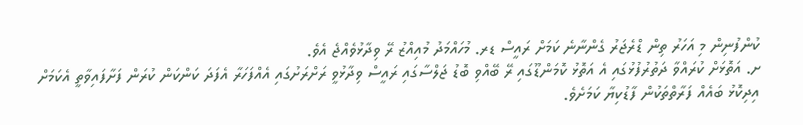ކުންފުނިން މި އަހަރު ތިން ޑްރެޖަރު ގެންނާނެ ކަމަށް ރައީސް ޑރ. މުހައްމަދު މުއިއްޒު ރޭ ވިދާޅުވެއްޖެ އެވެ.
ށ. އަތޮޅަށް ކުރައްވާ ދަތުރުފުޅުގައި އެ އަތޮޅު ކޮމަންޑޫގައި ރޭ ބޭއްވި ބޮޑު ޖަލްސާގައި ރައީސް ވިދާޅުވީ ރަށްރަށުގައި އެއްފަހަރާ އެފަދަ ކަންކަން ކުރަން ފަށާފައިވާތީ އެކަމަށް އިދިކޮޅު ބައެއް ފަރާތްތަކުން ފާޑުކިޔާ ކަމަށެވެ.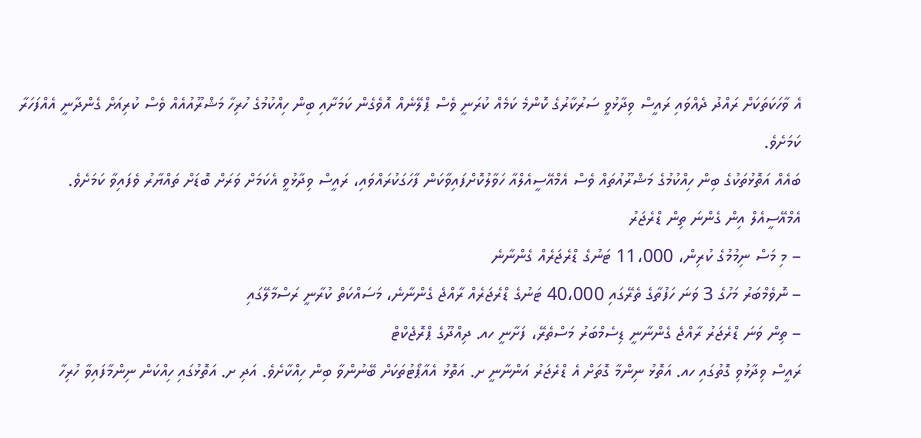އެ ވާހަކަތަކަށް ރައްދު ދެއްވައި ރައީސް ވިދާޅުވީ ސަރުކާރުގެ ކޮންމެ ކަމެއް ކުރަނީ ވެސް ޕްލޭނެއް އޮވެގެން ކަމަށާއި ބިން ހިއްކުމުގެ ހުރިހާ މަޝްރޫއުއެއް ވެސް ކުރިއަށް ގެންދާނީ އެއްފަހަރާ ކަމަށެވެ.
ބައެއް އަތޮޅުތަކުގެ ބިން ހިއްކުމުގެ މަޝްރޫއުތައް ވެސް އެމްއޭސީއެލްއާ ހަވާލުކޮށްފައިވާކަން ފާހަގަކުރައްވައި، ރައީސް ވިދާޅުވީ އެކަމަށް ވަރަށް ބޮޑަށް ތައްޔާރު ވެފައިވާ ކަމަށެވެ.
އެމްއޭސީއެލް އިން ގެންނަ ތިން ޑްރެޖަރު
– މި މަސް ނިމުމުގެ ކުރިން، 11،000 ޓަނުގެ ޑްރެޖަރެއް ގެންނާނެ
– ނޮވެމްބަރު މަހުގެ 3 ވަނަ ހަފުތާގެ ތެރޭގައި 40،000 ޓަނުގެ ޑްރެޖަރެއް ރާއްޖެ ގެންނާނެ، މަސައްކަތް ކުރާނީ ރަސްމާލޭގައި
– ތިން ވަނަ ޑްރެޖަރު ރާއްޖެ ގެންނާނީ ޑިސެމްބަރު މަސްތެރޭ، ފަށާނީ ހއ. ދިއްދޫގެ ޕްރޮޖެކްޓް
ރައީސް ވިދާޅުވި ގޮތުގައި ހއ. އަތޮޅު ނިންމާ ގޮތަށް އެ ޑްރެޖަރު އަންނާނީ ށ. އަތޮޅު އެއާޕޯޓުތަކަށް ބޭނުންވާ ބިން ހިއްކާށެވެ. އަދި ށ. އަތޮޅުގައި ހިއްކަން ނިންމާފައިވާ ހުރިހާ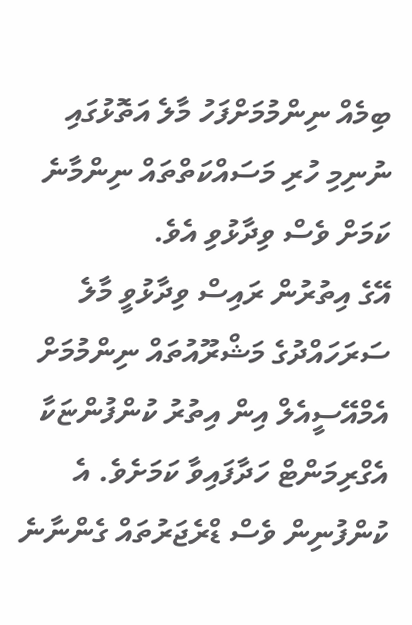ބިމެއް ނިންމުމަށްފަހު މާލެ އަތޮޅުގައި ނުނިމި ހުރި މަސައްކަތްތައް ނިންމާނެ ކަމަށް ވެސް ވިދާޅުވި އެވެ.
އޭގެ އިތުރުން ރައިސް ވިދާޅުވީ މާލެ ސަރަހައްދުގެ މަޝްރޫއުތައް ނިންމުމަށް އެމްއޭސީއެލް އިން އިތުރު ކުންފުންޏަކާ އެގްރިމަންޓް ހަދާފައިވާ ކަމަށެވެ. އެ ކުންފުނިން ވެސް ޑްރެޖަރުތައް ގެންނާނެ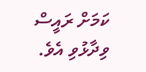ކަމަށް ރައީސް ވިދާޅުވި އެވެ.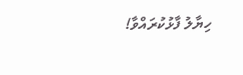ހިޔާލު ފާޅުކުރައްވާ!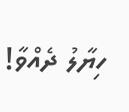ހިޔާލު ދެއްވާ!